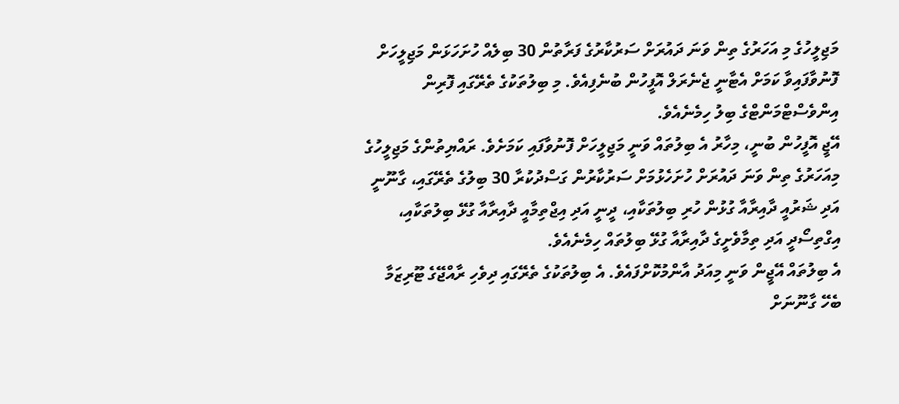މަޖިލީހުގެ މި އަހަރުގެ ތިން ވަނަ ދައުރަށް ސަރުކާރުގެ ފަރާތުން 30 ބިލެއް ހުށަހަޅަން މަޖިލީހަށް ފޮނުވާފައިވާ ކަމަށް އެޓާނީ ޖެނެރަލް އޮފީހުން ބުނެފިއެވެ. މި ބިލުތަކުގެ ތެރޭގައި ފޮރިން އިންވެސްޓްމަންޓްގެ ބިލު ހިމެނެއެވެ.
އޭޖީ އޮފީހުން ބުނީ، މިހާރު އެ ބިލުތައް ވަނީ މަޖިލީހަށް ފޮނުވާފައި ކަމަށެވެ. ރައްޔިތުންގެ މަޖިލީހުގެ މިއަހަރުގެ ތިން ވަނަ ދައުރަށް ހުށަހެޅުމަށް ސަރުކާރުން ގަސްދުކުރާ 30 ބިލުގެ ތެރޭގައި، ގާނޫނީ އަދި ޝަރުއީ ދާއިރާއާ ގުޅުން ހުރި ބިލުތަކާއި، ދީނީ އަދި އިޖްތިމާއީ ދާއިރާއާ ގުޅޭ ބިލުތަކާއި، އިގްތިސޯދީ އަދި ތިމާވެށީގެ ދާއިރާއާ ގުޅޭ ބިލުތައް ހިމެނެއެވެ.
އެ ބިލުތައް އޭޖީން ވަނީ މިއަދު އާންމުކޮށްފައެވެ. އެ ބިލުތަކުގެ ތެރޭގައި ދިވެހި ރާއްޖޭގެ ޓޫރިޒަމާ ބެހޭ ގާނޫނަށް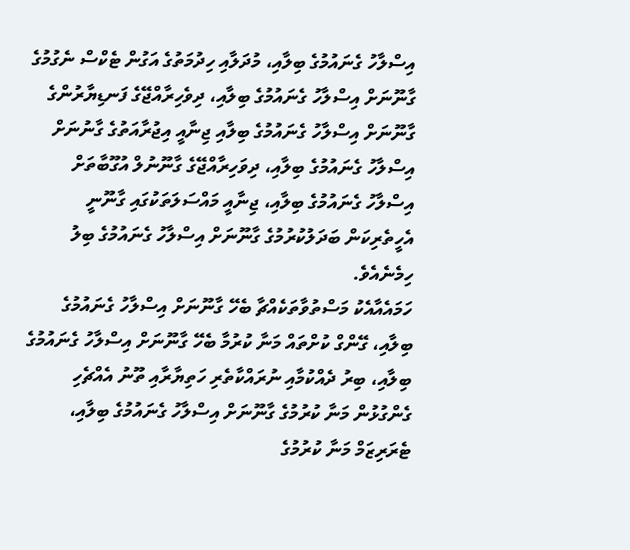އިސްލާހު ގެނައުމުގެ ބިލާއި، މުދަލާއި ހިދުމަތުގެ އަގުން ޓެކްސް ނެގުމުގެ ގާނޫނަށް އިސްލާހު ގެނައުމުގެ ބިލާއި، ދިވެހިރާއްޖޭގެ ފަނޑިޔާރުންގެ ގާނޫނަށް އިސްލާހު ގެނައުމުގެ ބިލާއި ޖިނާއީ އިޖުރާއަތުގެ ގާނުނަށް އިސްލާހު ގެނައުމުގެ ބިލާއި، ދިވަހިރާއްޖޭގެ ގާނޫނުލް އުގޫބާތަށް އިސްލާހު ގެނައުމުގެ ބިލާއި، ޖިނާއީ މައްސަލަތަކުގައި ގާނޫނީ އެހީތެރިކަން ބަދަލުކުރުމުގެ ގާނޫނަށް އިސްލާހު ގެނައުމުގެ ބިލު ހިމެނެއެވެ.
ހަމައެއާއެކު މަސްތުވާތަކެއްޗާ ބެހޭ ގާނޫނަށް އިސްލާހު ގެނައުމުގެ ބިލާއި، ގޭންގް ކުށްތައް މަނާ ކުރުމާ ބެހޭ ގާނޫނަށް އިސްލާހު ގެނައުމުގެ ބިލާއި، ބިރު ދެއްކުމާއި ނުރައްކާތެރި ހަތިޔާރާއި ތޫނު އެއްޗެހި ގެންގުޅުން މަނާ ކުރުމުގެ ގާނޫނަށް އިސްލާހު ގެނައުމުގެ ބިލާއި، ޓެރަރިޒަމް މަނާ ކުރުމުގެ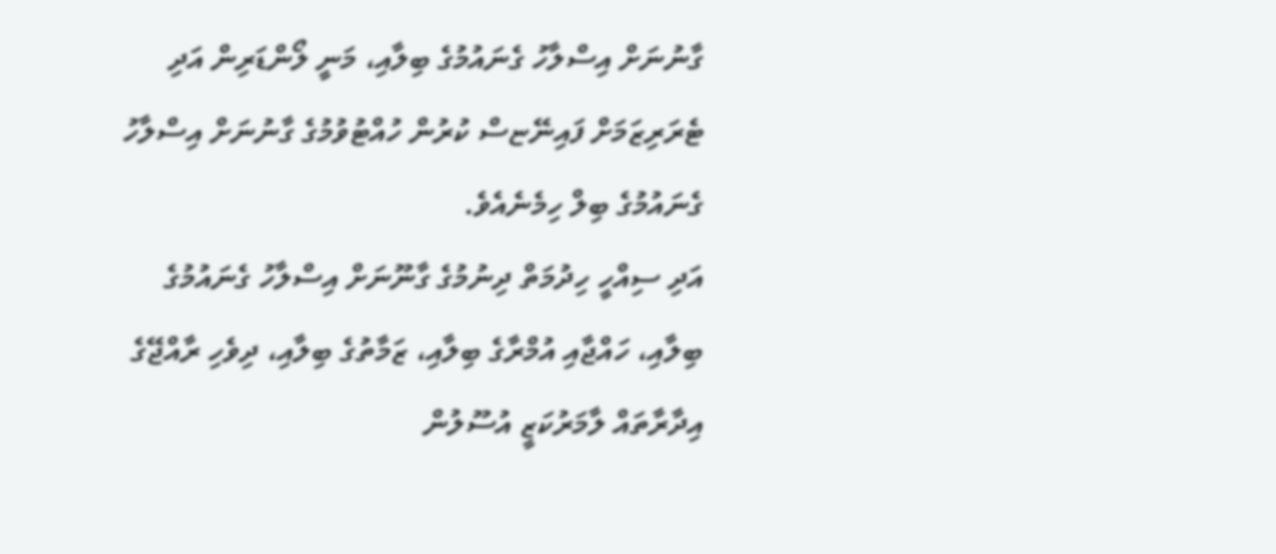ގާނުނަށް އިސްލާހު ގެނައުމުގެ ބިލާއި، މަނީ ލޯންޑަރިން އަދި ޓެރަރިޒަމަށް ފައިނޭޏސް ކުރުން ހުއްޓުވުމުގެ ގާނުނަށް އިސްލާހު ގެނައުމުގެ ބިލް ހިމެނެއެވެ.
އަދި ސިއްހީ ހިދުމަތް ދިނުމުގެ ގާނޫނަށް އިސްލާހު ގެނައުމުގެ ބިލާއި، ހައްޖާއި އުމްރާގެ ބިލާއި، ޒަމާތުގެ ބިލާއި، ދިވެހި ރާއްޖޭގެ އިދާރާތައް ލާމަރުކަޒީ އުސޫލުން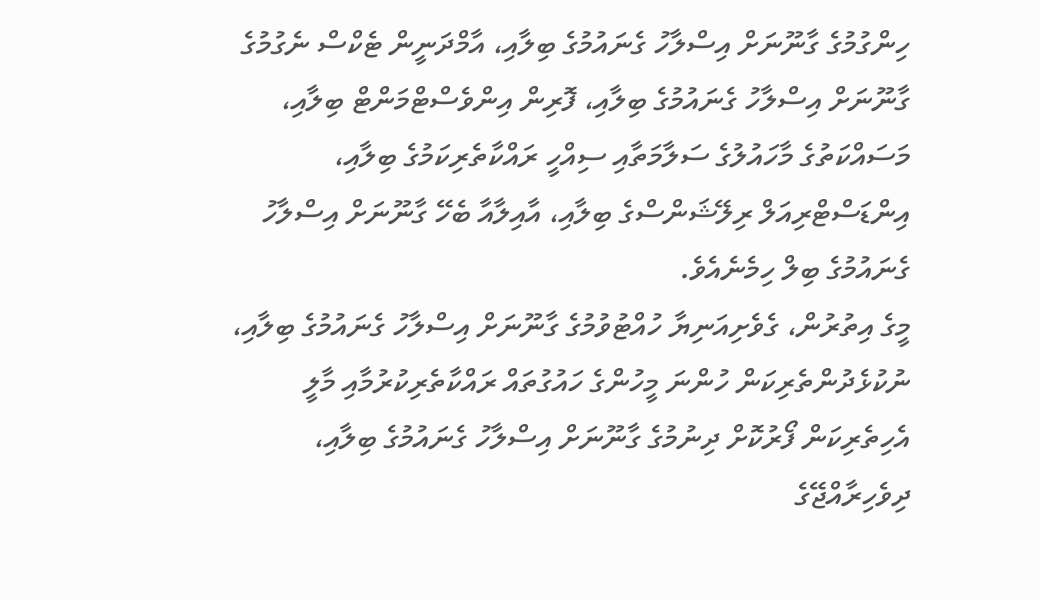ހިންގުމުގެ ގާނޫނަށް އިސްލާހު ގެނައުމުގެ ބިލާއި، އާމްދަނީން ޓެކްސް ނެގުމުގެ ގާނޫނަށް އިސްލާހު ގެނައުމުގެ ބިލާއި، ފޮރިން އިންވެސްޓްމަންޓް ބިލާއި، މަސައްކަތުގެ މާހައުލުގެ ސަލާމަތާއި ސިއްހީ ރައްކާތެރިކަމުގެ ބިލާއި، އިންޑަސްޓްރިއަލް ރިލޭޝަންސްގެ ބިލާއި، އާއިލާއާ ބެހޭ ގާނޫނަށް އިސްލާހު ގެނައުމުގެ ބިލް ހިމެނެއެވެ.
މީގެ އިތުރުން، ގެވެށިއަނިޔާ ހުއްޓުވުމުގެ ގާނޫނަށް އިސްލާހު ގެނައުމުގެ ބިލާއި، ނުކުޅެދުންތެރިކަން ހުންނަ މީހުންގެ ހައުގުތައް ރައްކާތެރިކުރުމާއި މާލީ އެހިތެރިކަން ފޯރުކޮށް ދިނުމުގެ ގާނޫނަށް އިސްލާހު ގެނައުމުގެ ބިލާއި، ދިވެހިރާއްޖޭގެ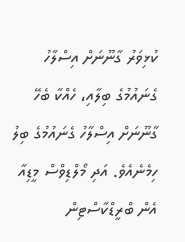ކުޅިވަރު ގާނޫނަށް އިސްލާހު ގެނައުމުގެ ބިލާއި، ހެއްކާ ބެހޭ ގާނޫނަށް އިސްލާހު ގެނައުމުގެ ބިލު ހިމެނެއެވެ. އަދި މޯލްޑިވްސް މީޑިއާ އެން ބްރީޑްކާސްޓިން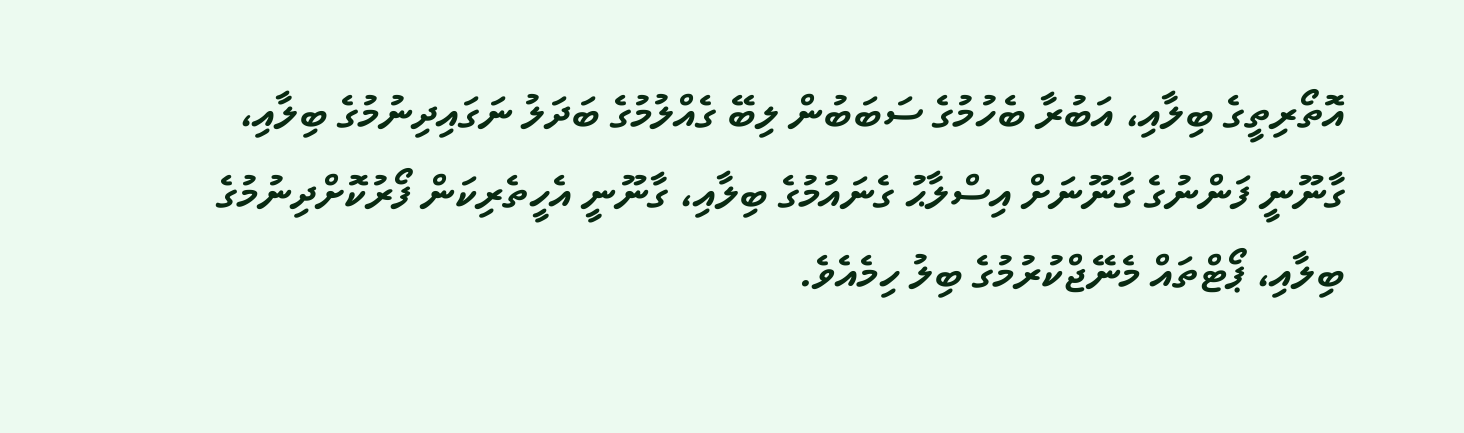އޮތޯރިތީގެ ބިލާއި، އަބުރާ ބެހުމުގެ ސަބަބުން ލިބޭ ގެއްލުމުގެ ބަދަލު ނަގައިދިނުމުގެ ބިލާއި، ގާނޫނީ ފަންނުގެ ގާނޫނަށް އިސްލާޙު ގެނައުމުގެ ބިލާއި، ގާނޫނީ އެހީތެރިކަން ފޯރުކޮށްދިނުމުގެ ބިލާއި، ޕޯޓްތައް މެނޭޖްކުރުމުގެ ބިލު ހިމެއެވެ.